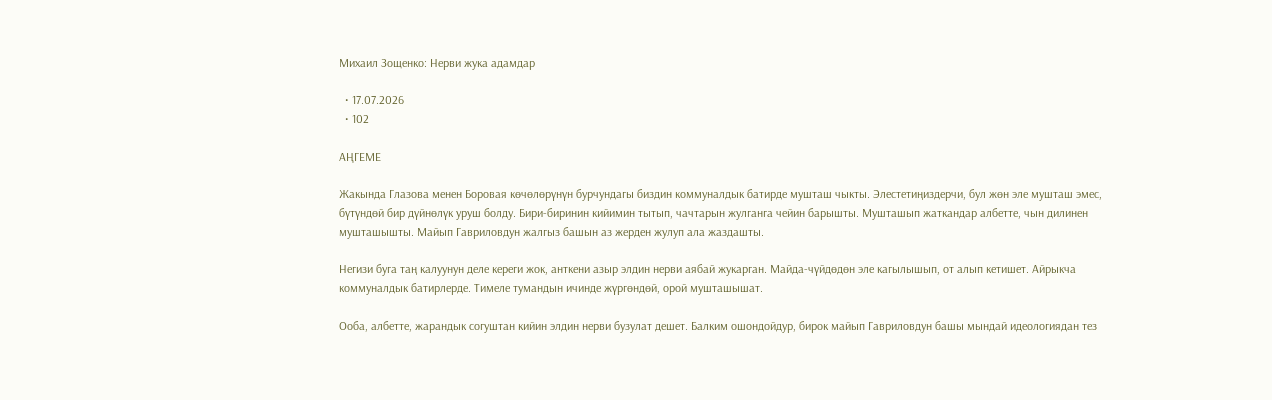Михаил Зощенко: Нерви жука адамдар

  • 17.07.2026
  • 102

АҢГЕМЕ

Жакында Глазова менен Боровая көчөлөрүнүн бурчундагы биздин коммуналдык батирде мушташ чыкты. Элестетиңиздерчи, бул жөн эле мушташ эмес, бүтүндөй бир дүйнөлүк уруш болду. Бири-биринин кийимин тытып, чачтарын жулганга чейин барышты. Мушташып жаткандар албетте, чын дилинен мушташышты. Майып Гавриловдун жалгыз башын аз жерден жулуп ала жаздашты.

Негизи буга таң калуунун деле кереги жок, анткени азыр элдин нерви аябай жукарган. Майда-чүйдөдөн эле кагылышып, от алып кетишет. Айрыкча коммуналдык батирлерде. Тимеле тумандын ичинде жүргөндөй, орой мушташышат.

Ооба, албетте, жарандык согуштан кийин элдин нерви бузулат дешет. Балким ошондойдур, бирок майып Гавриловдун башы мындай идеологиядан тез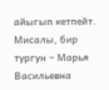айыгып кетпейт. Мисалы, бир тургун – Марья Васильевна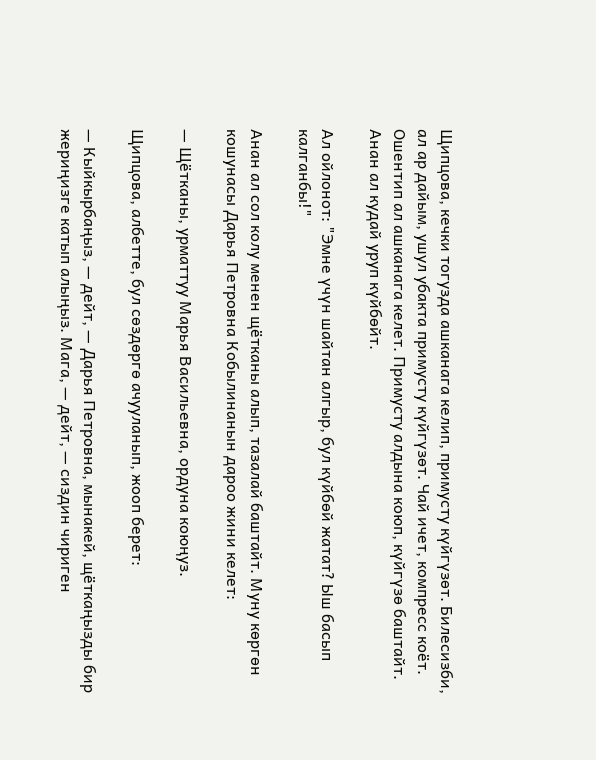Щипцова, кечки тогузда ашканага келип, примусту күйгүзөт. Билесизби, ал ар дайым, ушул убакта примусту күйгүзөт. Чай ичет, компресс коёт. Ошентип ал ашканага келет. Примусту алдына коюп, күйгүзө баштайт. Анан ал кудай уруп күйбөйт.

Ал ойлонот: "Эмне үчүн шайтан алгыр, бул күйбөй жатат? Ыш басып калганбы!"

Анан ал сол колу менен щётканы алып, тазалай баштайт. Муну көргөн кошунасы Дарья Петровна Кобылинанын дароо жини келет:

— Щётканы, урматтуу Марья Васильевна, ордуна коюңуз.

Щипцова, албетте, бул сөздөргө ачууланып, жооп берет:

— Кыйкырбаңыз, — дейт, — Дарья Петровна, мынакей, щёткаңызды бир жериңизге катып алыңыз. Мага, — дейт, — сиздин чириген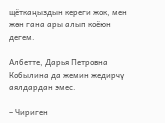щёткаңыздын кереги жок, мен жөн гана ары алып коёюн дегем.

Албетте, Дарья Петровна Кобылина да жемин жедирчү аялдардан эмес.

– Чириген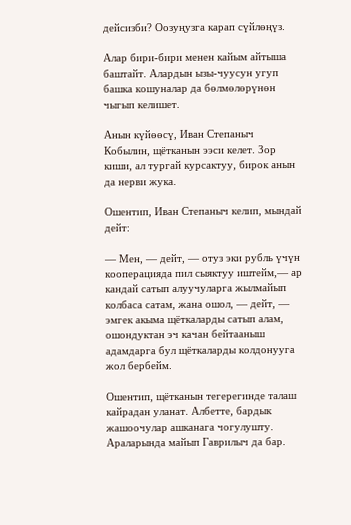дейсизби? Оозуңузга карап сүйлөңүз.

Алар бири-бири менен кайым айтыша баштайт. Алардын ызы-чуусун угуп башка кошуналар да бөлмөлөрүнөн чыгып келишет.

Анын күйөөсү, Иван Степаныч Кобылин, щётканын ээси келет. Зор киши, ал тургай курсактуу, бирок анын да нерви жука.

Ошентип, Иван Степаныч келип, мындай дейт:

— Мен, — дейт, — отуз эки рубль үчүн кооперацияда пил сыяктуу иштейм,— ар кандай сатып алуучуларга жылмайып колбаса сатам, жана ошол, — дейт, — эмгек акыма щёткаларды сатып алам, ошондуктан эч качан бейтааныш адамдарга бул щёткаларды колдонууга жол бербейм.

Ошентип, щётканын тегерегинде талаш кайрадан уланат. Албетте, бардык жашоочулар ашканага чогулушту. Араларында майып Гаврилыч да бар.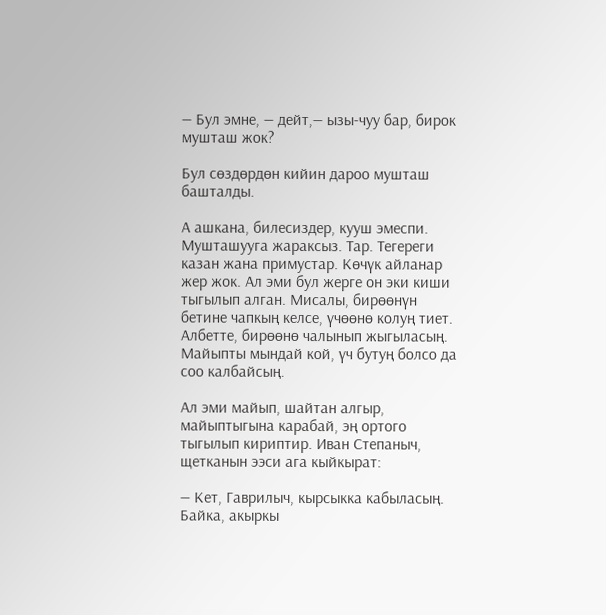— Бул эмне, — дейт,— ызы-чуу бар, бирок мушташ жок?

Бул сөздөрдөн кийин дароо мушташ башталды.

А ашкана, билесиздер, кууш эмеспи. Мушташууга жараксыз. Тар. Тегереги казан жана примустар. Көчүк айланар жер жок. Ал эми бул жерге он эки киши тыгылып алган. Мисалы, бирөөнүн бетине чапкың келсе, үчөөнө колуң тиет. Албетте, бирөөнө чалынып жыгыласың. Майыпты мындай кой, үч бутуң болсо да соо калбайсың.

Ал эми майып, шайтан алгыр, майыптыгына карабай, эң ортого тыгылып кириптир. Иван Степаныч, щетканын ээси ага кыйкырат:

— Кет, Гаврилыч, кырсыкка кабыласың. Байка, акыркы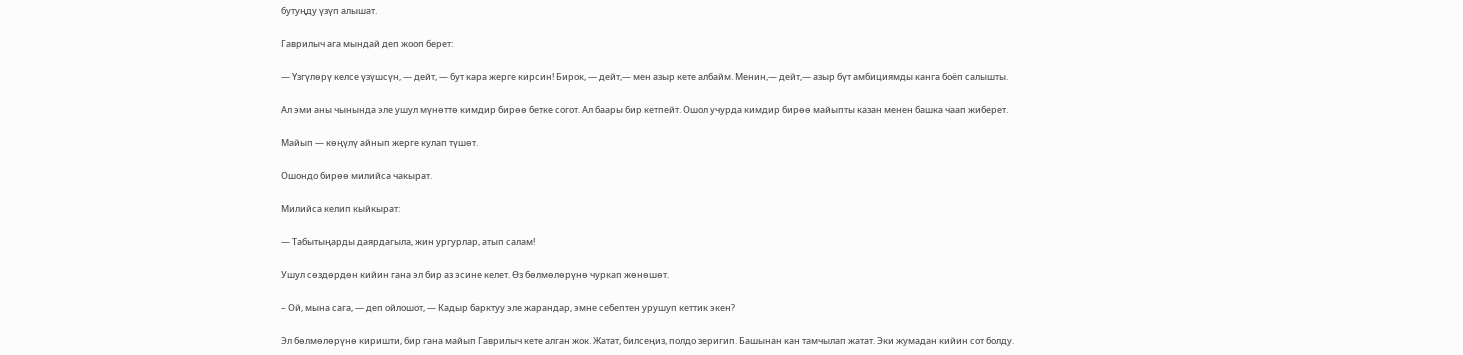бутуңду үзүп алышат.

Гаврилыч ага мындай деп жооп берет:

— Үзгүлөрү келсе үзүшсүн, — дейт, — бут кара жерге кирсин! Бирок, — дейт,— мен азыр кете албайм. Менин,— дейт,— азыр бүт амбициямды канга боёп салышты.

Ал эми аны чынында эле ушул мүнөттө кимдир бирөө бетке согот. Ал баары бир кетпейт. Ошол учурда кимдир бирөө майыпты казан менен башка чаап жиберет.

Майып — көңүлү айнып жерге кулап түшөт.

Ошондо бирөө милийса чакырат.

Милийса келип кыйкырат:

— Табытыңарды даярдагыла, жин ургурлар, атып салам!

Ушул сөздөрдөн кийин гана эл бир аз эсине келет. Өз бөлмөлөрүнө чуркап жөнөшөт.

– Ой, мына сага, — деп ойлошот, — Кадыр барктуу эле жарандар, эмне себептен урушуп кеттик экен?

Эл бөлмөлөрүнө киришти, бир гана майып Гаврилыч кете алган жок. Жатат, билсеңиз, полдо зеригип. Башынан кан тамчылап жатат. Эки жумадан кийин сот болду.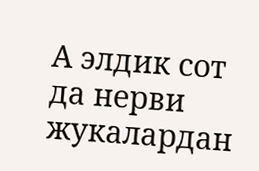А элдик сот да нерви жукалардан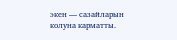экен — сазайларын колуна карматты.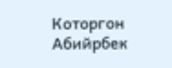Которгон Абийрбек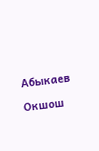Абыкаев

Окшош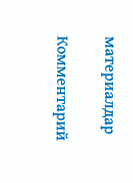материалдар

Комментарий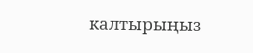калтырыңыз